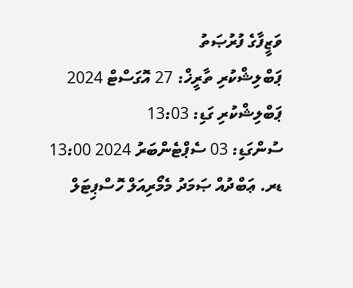ވަޒީފާގެ ފުރުޞަތު
ޕަބްލިޝްކުރި ތާރީޚް: 27 އޮގަސްޓް 2024
ޕަބްލިޝްކުރި ގަޑި: 13:03
ސުންގަޑި: 03 ސެޕްޓެންބަރު 2024 13:00
ޑރ. ޢަބްދުއް ޞަމަދު މެމޯރިއަލް ހޮސްޕިޓަލް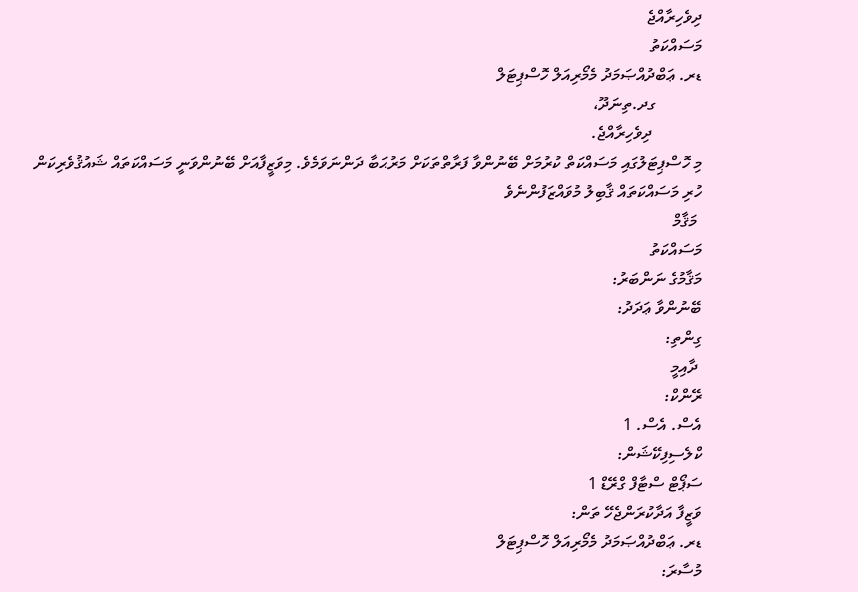ދިވެހިރާއްޖެ
މަސައްކަތު
ޑރ. ޢަބްދުއްޞަމަދު މެމޯރިއަލް ހޮސްޕިޓަލް
           ގދ.ތިނަދޫ،
            ދިވެހިރާއްޖެ.
މި ހޮސްޕިޓަލުގައި މަސައްކަތް ކުރުމަށް ބޭނުންވާ ފަރާތްތަކަށް މަރުޙަބާ ދަންނަވަމެވެ. މިވަޒީފާއަށް ބޭނުންވަނީ މަސައްކަތައް ޝައުޤުވެރިކަން ހުރި މަސައްކަތައް ޤާބިލު މުވައްޒަފުންނެވެ
 މަޤާމް
މަސައްކަތު
މަޤާމުގެ ނަންބަރު:
ބޭނުންވާ ޢަދަދު:
ގިންތި:
 ދާއިމީ
ރޭންކް:
އެސް. އެސް. 1
ކްލެސިފިކޭޝަން:
ސަޕޯޓް ސްޓާފް ގްރޭޑް 1
ވަޒީފާ އަދާކުރަންޖެހޭ ތަން:
ޑރ. ޢަބްދުއްޞަމަދު މެމޯރިއަލް ހޮސްޕިޓަލް
މުސާރަ: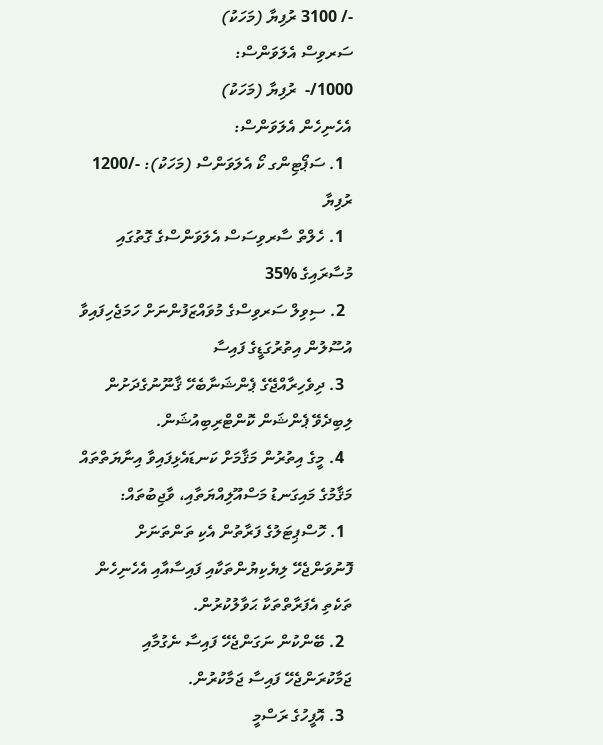-/ 3100 ރުފިޔާ (މަހަކު)
ސަރވިސް އެލަވަންސް:
1000/-  ރުފިޔާ (މަހަކު)
އެހެނިހެން އެލަވަންސް:
  1. ސަޕޯޓިންގ ކޯ އެލަވަންސް (މަހަކު): -/1200 ރުފިޔާ
  1. ހެލްތް ސާރވިސަސް އެލަވަންސްގެ ގޮތުގައި މުސާރައިގެ %35
  2. ސިވިލް ސަރވިސްގެ މުވައްޒަފުންނަށް ހަމަޖެހިފައިވާ އުސޫލުން އިތުރުގަޑީގެ ފައިސާ
  3. ދިވެހިރާއްޖޭގެ ޕެންޝަނާބެހޭ ޤާނޫނުގެދަށުން ލިބިދެވޭ ޕެންޝަން ކޮންޓްރިބިއުޝަން.
  4. މީގެ އިތުރުން މަޤާމަށް ކަނޑައެޅިފައިވާ އިނާޔަތްތައް
މަޤާމުގެ މައިގަނޑު މަސްއޫލިއްޔަތާއި، ވާޖިބުތައް:
  1. ހޮސްޕިޓަލުގެ ފަރާތުން އެކި ތަންތަނަށް ފޮނުވަންޖެހޭ ލިޔެކިޔުންތަކާއި ފައިސާއާއި އެހެނިހެން ތަކެތި އެފަރާތްތަކާ ޙަވާލުކުރުން.
  2. ބޭންކުން ނަގަންޖެހޭ ފައިސާ ނެގުމާއި ޖަމާކުރަންޖެހޭ ފައިސާ ޖަމާކުރުން.
  3. އޮފީހުގެ ރަސްމީ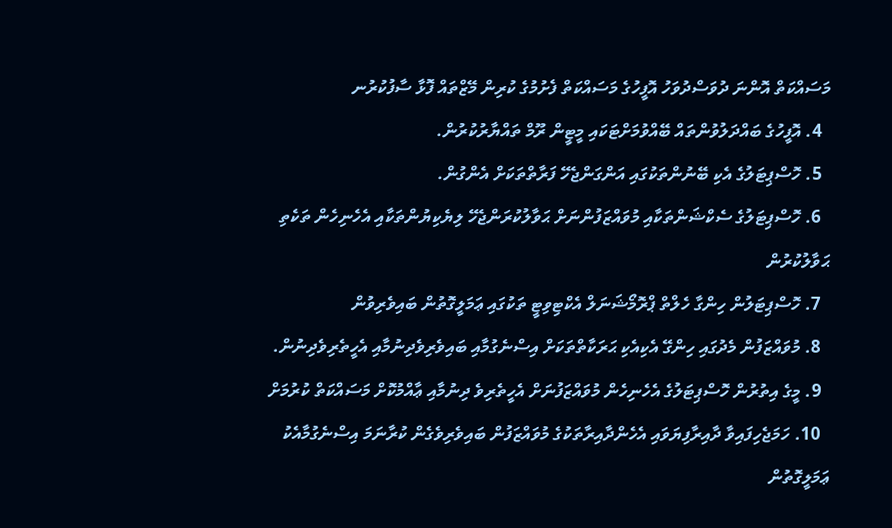މަސައްކަތް އޮންނަ ދުވަސްދުވަހު އޮފީހުގެ މަސައްކަތް ފެށުމުގެ ކުރިން މޭޒްތައް ފޮޅާ ސާފުކުރުނ
  4. އޮފީހުގެ ބައްދަލުވުންތައް ބޭއްވުމަށްޓަކައި މީޓީން ރޫމް ތައްޔާރުކުރުން.
  5. ހޮސްޕިޓަލުގެ އެކި ބޭނުންތަކުގައި އަންގަންޖެހޭ ފަރާތްތަކަށް އެންގުން.
  6. ހޮސްޕިޓަލުގެ ސެކްޝަންތަކާއި މުވައްޒަފުންނަށް ޙަވާލުކުރަންޖެހޭ ލިޔެކިޔުންތަކާއި އެހެނިހެން ތަކެތި ޙަވާލުކުރުން
  7. ހޮސްޕިޓަލުން ހިންގާ ހެލްތް ޕްރޮމޯޝަނަލް އެކްޓިވިޓީ ތަކުގައި ޢަމަލީގޮތުން ބައިވެރިވުން
  8. މުވައްޒަފުން މެދުގައި ހިންގޭ އެކިއެކި ޙަރަކާތްތަކަށް އިސްނެގުމާއި ބައިވެރިވެދިނުމާއި އެހީތެރިވެދިނުން.
  9. މީގެ އިތުރުން ހޮސްޕިޓަލުގެ އެހެނިހެން މުވައްޒަފުނަށް އެހީތެރިވެ ދިނުމާއި ޢާއްމުކޮށް މަސައްކަތް ކުރުމަށް
  10. ހަމަޖެހިފައިވާ ދާއިރާފިޔަވައި އެހެންދާއިރާތަކުގެ މުވައްޒަފުން ބައިވެރިވެގެން ކުރާނަމަ އިސްނެގުމާއެކު ޢަމަލީގޮތުން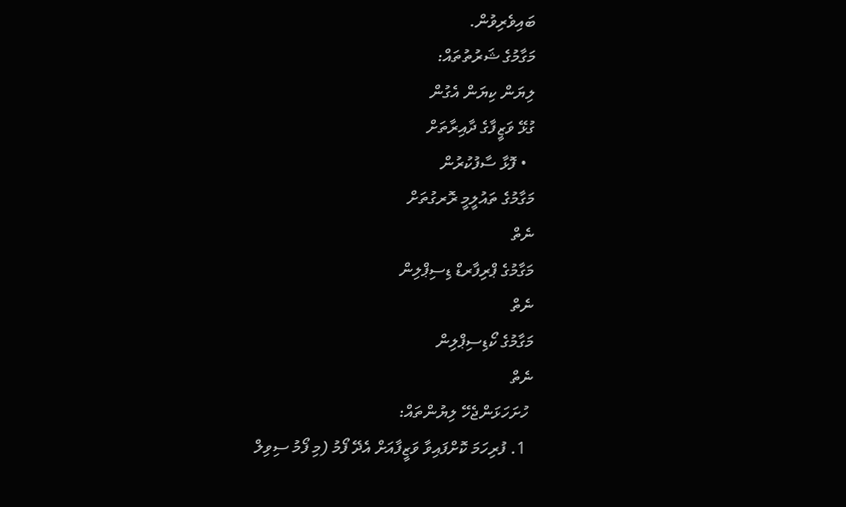ބައިވެރިވުން.
މަގާމުގެ ޝަރުތުތައް:
ލިޔަން ކިޔަން އެގުން
ގުޅޭ ވަޒީފާގެ ދާއިރާތަށް
  • ފޮޅާ ސާފުކުރުން
މަގާމުގެ ތައުލީމީ ރޮރގުތަށް
ނެތް
މަގާމުގެ ޕްރިފާރޑް ޑިސިޕްލިން
ނެތް
މަގާމުގެ ކޯޑިސިޕްލިން
ނެތް
 ހުށަހަޅަންޖެހޭ ލިޔުންތައް:
  1. ފުރިހަމަ ކޮށްފައިވާ ވަޒީފާއަށް އެދޭ ފޯމު (މި ފޯމު ސިވިލް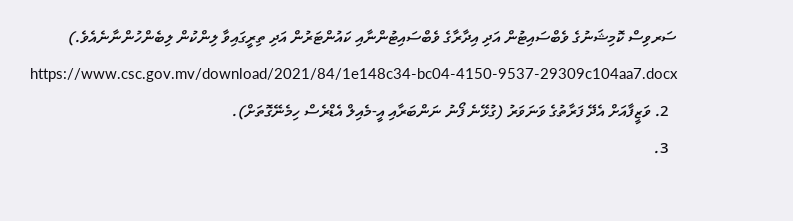ސަރވިސް ކޮމިޝަނުގެ ވެބްސައިޓުން އަދި އިދާރާގެ ވެބްސައިޓުންނާއި ކައުންޓަރުން އަދި ތިރީގައިވާ ލިންކުން ލިބެންހުންނާނެއެވެ.)  https://www.csc.gov.mv/download/2021/84/1e148c34-bc04-4150-9537-29309c104aa7.docx
  2. ވަޒީފާއަށް އެދޭ ފަރާތުގެ ވަނަވަރު (ގުޅޭނެ ފޯނު ނަންބަރާއި އީ-މެއިލް އެޑްރެސް ހިމެނޭގޮތަށް).
  3.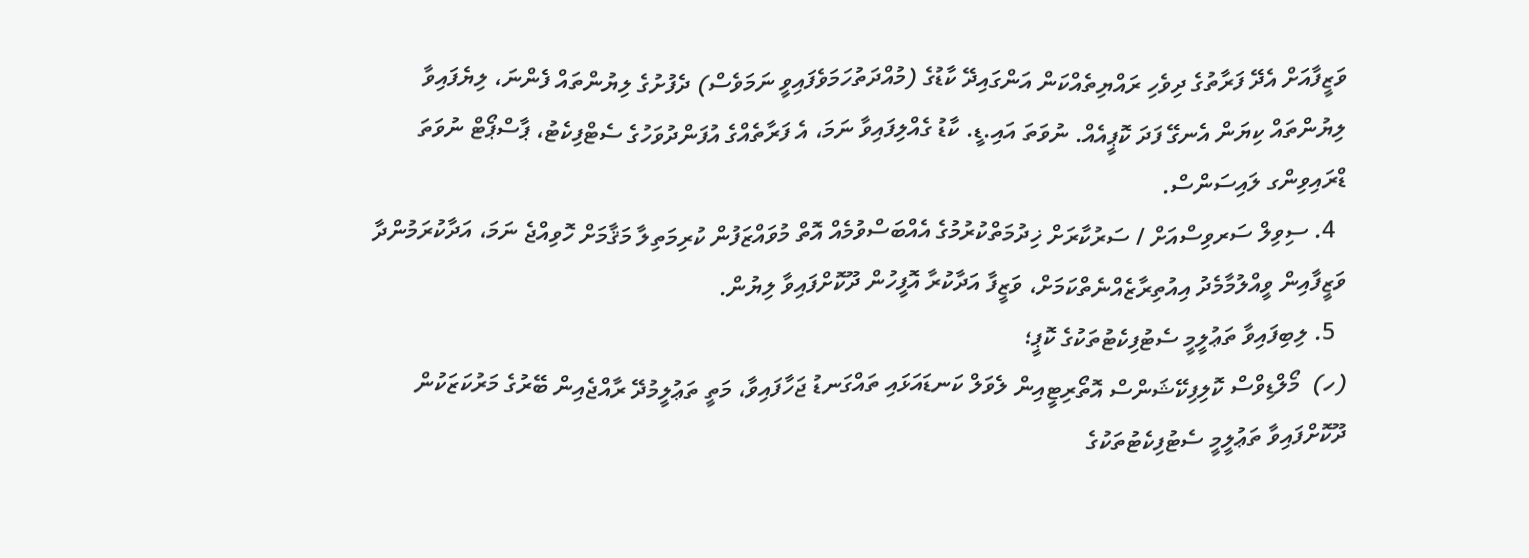ވަޒީފާއަށް އެދޭ ފަރާތުގެ ދިވެހި ރައްޔިތެއްކަން އަންގައިދޭ ކާޑުގެ (މުއްދަތުހަމަވެފައިވީ ނަމަވެސް) ދެފުށުގެ ލިޔުންތައް ފެންނަ، ލިޔެފައިވާ ލިޔުންތައް ކިޔަން އެނގޭ ފަދަ ކޮޕީއެއް. ނުވަތަ އައި.ޑީ. ކާޑު ގެއްލިފައިވާ ނަމަ، އެ ފަރާތެއްގެ އުފަންދުވަހުގެ ސެޓްފިކެޓު، ޕާސްޕޯޓް ނުވަތަ ޑްރައިވިންގ ލައިސަންސް.
  4. ސިވިލް ސަރވިސްއަށް / ސަރުކާރަށް ޚިދުމަތްކުރުމުގެ އެއްބަސްވުމެއް އޮތް މުވައްޒަފުން ކުރިމަތިލާ މަޤާމަށް ހޮވިއްޖެ ނަމަ، އަދާކުރަމުންދާ ވަޒީފާއިން ވީއްލުމާމެދު އިއުތިރާޒެއްނެތްކަމަށް، ވަޒީފާ އަދާކުރާ އޮފީހުން ދޫކޮށްފައިވާ ލިޔުން.
  5. ލިބިފައިވާ ތަޢުލީމީ ސެޓުފިކެޓުތަކުގެ ކޮޕީ؛
(ހ)  މޯލްޑިވްސް ކޮލިފިކޭޝަންސް އޮތޯރިޓީއިން ލެވަލް ކަނޑައަޅައި ތައްގަނޑު ޖަހާފައިވާ، މަތީ ތަޢުލީމުދޭ ރާއްޖެއިން ބޭރުގެ މަރުކަޒަކުން ދޫކޮށްފައިވާ ތަޢުލީމީ ސެޓުފިކެޓުތަކުގެ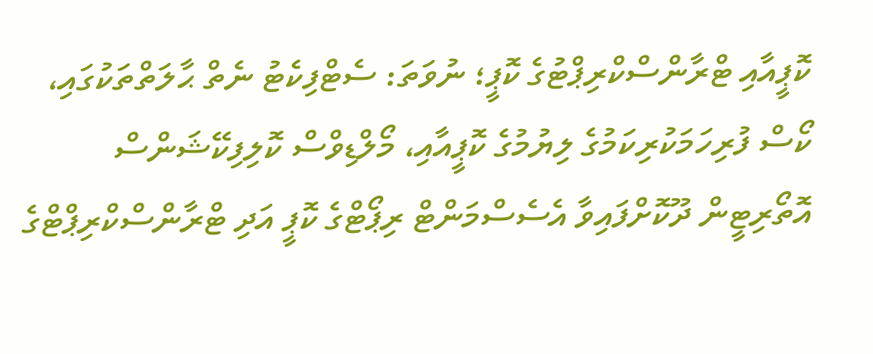ކޮޕީއާއި ޓްރާންސްކްރިޕްޓުގެ ކޮޕީ؛ ނުވަތަ: ސެޓްފިކެޓު ނެތް ޙާލަތްތަކުގައި، ކޯސް ފުރިހަމަކުރިކަމުގެ ލިޔުމުގެ ކޮޕީއާއި، މޯލްޑިވްސް ކޮލިފިކޭޝަންސް އޮތޯރިޓީން ދޫކޮށްފައިވާ އެސެސްމަންޓް ރިޕޯޓްގެ ކޮޕީ އަދި ޓްރާންސްކްރިޕްޓްގެ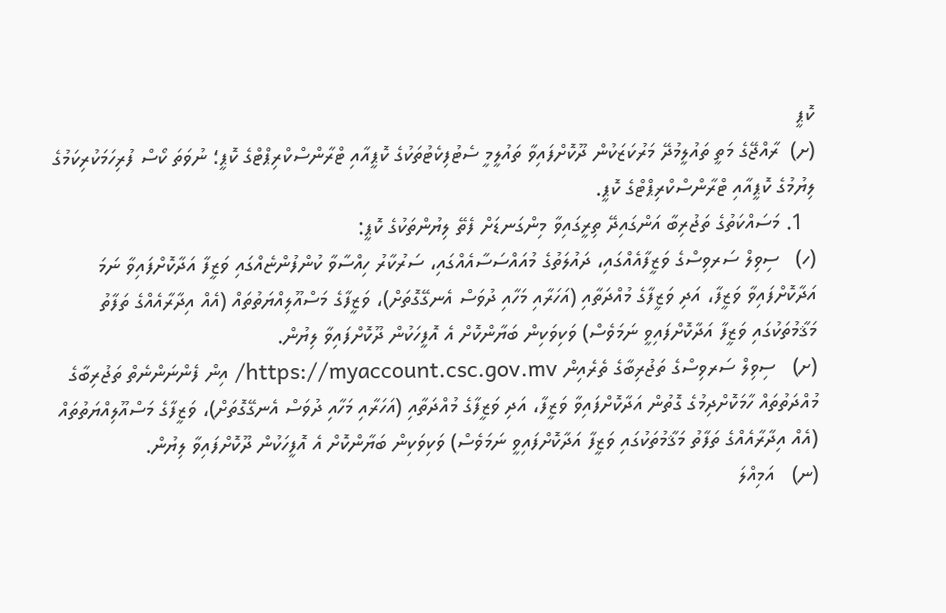ކޮޕީ
(ށ)  ރާއްޖޭގެ މަތީ ތައުލީމުދޭ މަރުކަޒަކުން ދޫކޮށްފައިވާ ތައުލީމީ ސެޓުފިކެޓުތަކުގެ ކޮޕީއާއި ޓްރާންސްކްރިޕްޓްގެ ކޮޕީ؛ ނުވަތަ ކޯސް ފުރިހަމަކުރިކަމުގެ ލިޔުމުގެ ކޮޕީއާއި ޓްރާންސްކްރިޕްޓްގެ ކޮޕީ.
  1. މަސައްކަތުގެ ތަޖުރިބާ އަންގައިދޭ ތިރީގައިވާ މިންގަނޑަށް ފެތޭ ލިޔުންތަކުގެ ކޮޕީ:
(ހ)   ސިވިލް ސަރވިސްގެ ވަޒީފާއެއްގައި، ދައުލަތުގެ މުއައްސަސާއެއްގައި، ސަރުކާރު ހިއްސާވާ ކުންފުންޏެއްގައި ވަޒީފާ އަދާކޮށްފައިވާ ނަމަ އަދާކޮށްފައިވާ ވަޒީފާ، އަދި ވަޒީފާގެ މުއްދަތާއި (އަހަރާއި މަހާއި ދުވަސް އެނގޭގޮތަށް)، ވަޒީފާގެ މަސްއޫލިއްޔަތުތައް (އެއް އިދާރާއެއްގެ ތަފާތު މަޤާމުތަކުގައި ވަޒީފާ އަދާކޮށްފައިވީ ނަމަވެސް) ވަކިވަކިން ބަޔާންކޮށް އެ އޮފީހަކުން ދޫކޮށްފައިވާ ލިޔުން.
(ށ)   ސިވިލް ސަރވިސްގެ ތަޖުރިބާގެ ތެރެއިން https://myaccount.csc.gov.mv/ އިން ފެންނަންނެތް ތަޖުރިބާގެ މުއްދަތުތައް ހާމަކޮށްދިމުގެ ގޮތުން އަދާކޮށްފައިވާ ވަޒީފާ، އަދި ވަޒީފާގެ މުއްދަތާއި (އަހަރާއި މަހާއި ދުވަސް އެނގޭގޮތަށް)، ވަޒީފާގެ މަސްއޫލިއްޔަތުތައް (އެއް އިދާރާއެއްގެ ތަފާތު މަޤާމުތަކުގައި ވަޒީފާ އަދާކޮށްފައިވީ ނަމަވެސް) ވަކިވަކިން ބަޔާންކޮށް އެ އޮފީހަކުން ދޫކޮށްފައިވާ ލިޔުން.
(ނ)   އަމިއްލަ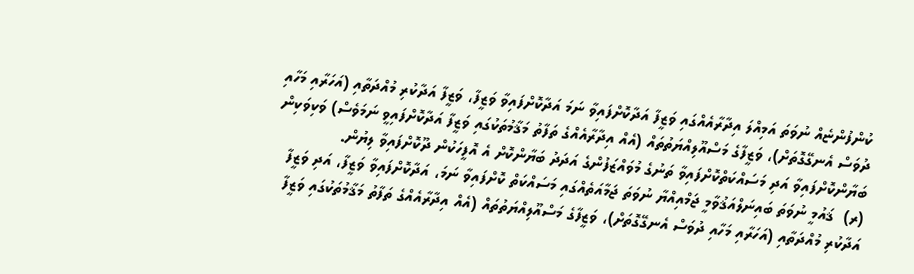ކުންފުންޏެއް ނުވަތަ އަމިއްލަ އިދާރާއެއްގައި ވަޒީފާ އަދާކޮށްފައިވާ ނަމަ އަދާކޮށްފައިވާ ވަޒީފާ، ވަޒީފާ އަދާކުރި މުއްދަތާއި (އަހަރާއި މަހާއި ދުވަސް އެނގޭގޮތަށް)، ވަޒީފާގެ މަސްއޫލިއްޔަތުތައް (އެއް އިދާރާއެއްގެ ތަފާތު މަޤާމުތަކުގައި ވަޒީފާ އަދާކޮށްފައިވީ ނަމަވެސް) ވަކިވަކިން ބަޔާންކޮށްފައިވާ އަދި މަސައްކަތްކޮށްފައިވާ ތަނުގެ މުވައްޒަފުންގެ އަދަދު ބަޔާންކޮށް އެ އޮފީހަކުން ދޫކޮށްފައިވާ ލިޔުން.
(ރ)  ޤައުމީ ނުވަތަ ބައިނަލްއަޤުވާމީ ޖަމްއިއްޔާ ނުވަތަ ޖަމާއަތެއްގައި މަސައްކަތް ކޮށްފައިވާ ނަމަ، އަދާކޮށްފައިވާ ވަޒީފާ، އަދި ވަޒީފާ އަދާކުރި މުއްދަތާއި (އަހަރާއި މަހާއި ދުވަސް އެނގޭގޮތަށް)، ވަޒީފާގެ މަސްއޫލިއްޔަތުތައް (އެއް އިދާރާއެއްގެ ތަފާތު މަޤާމުތަކުގައި ވަޒީފާ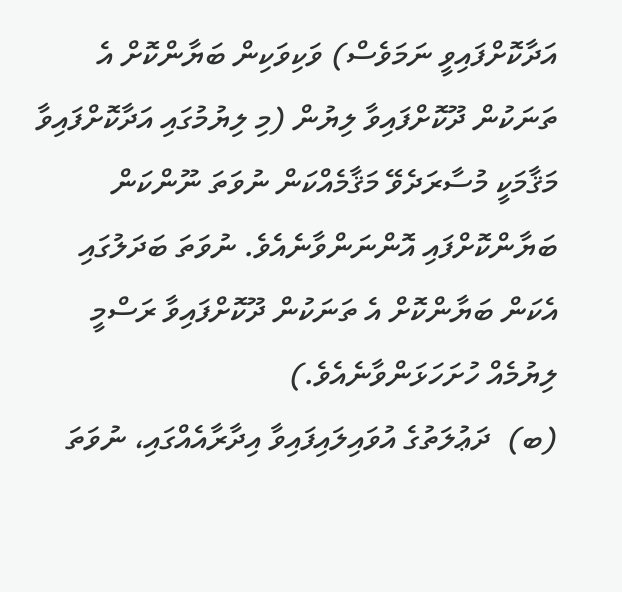އަދާކޮށްފައިވީ ނަމަވެސް) ވަކިވަކިން ބަޔާންކޮށް އެ ތަނަކުން ދޫކޮށްފައިވާ ލިޔުން (މި ލިޔުމުގައި އަދާކޮށްފައިވާ މަޤާމަކީ މުސާރަދެވޭ މަޤާމެއްކަން ނުވަތަ ނޫންކަން ބަޔާންކޮށްފައި އޮންނަންވާނެއެވެ. ނުވަތަ ބަދަލުގައި އެކަން ބަޔާންކޮށް އެ ތަނަކުން ދޫކޮށްފައިވާ ރަސްމީ ލިޔުމެއް ހުށަހަޅަންވާނެއެވެ.)
(ބ)  ދަޢުލަތުގެ އުވައިލައިފައިވާ އިދާރާއެއްގައި، ނުވަތަ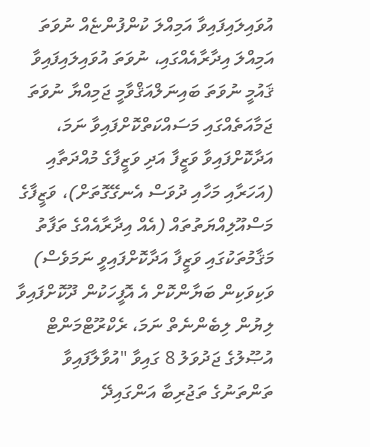އުވައިލައިފައިވާ އަމިއްލަ ކުންފުންޏެއް ނުވަތަ އަމިއްލަ އިދާރާއެއްގައި، ނުވަތަ އުވައިލައިފައިވާ ޤައުމީ ނުވަތަ ބައިނަލްއަޤްވާމީ ޖަމިއްޔާ ނުވަތަ ޖަމާއަތެއްގައި މަސައްކަތްކޮށްފައިވާ ނަމަ، އަދާކޮށްފައިވާ ވަޒީފާ އަދި ވަޒީފާގެ މުއްދަތާއި (އަހަރާއި މަހާއި ދުވަސް އެނގޭގޮތަށް)، ވަޒީފާގެ މަސްއޫލިއްޔަތުތައް (އެއް އިދާރާއެއްގެ ތަފާތު މަޤާމުތަކުގައި ވަޒީފާ އަދާކޮށްފައިވީ ނަމަވެސް) ވަކިވަކިން ބަޔާންކޮށް އެ އޮފީހަކުން ދޫކޮށްފައިވާ ލިޔުން ލިބެންނެތް ނަމަ، ރެކްރޫޓްމަންޓް އުޞޫލުގެ ޖަދުވަލު 8 ގައިވާ "އުވާލާފައިވާ ތަންތަނުގެ ތަޖުރިބާ އަންގައިދޭ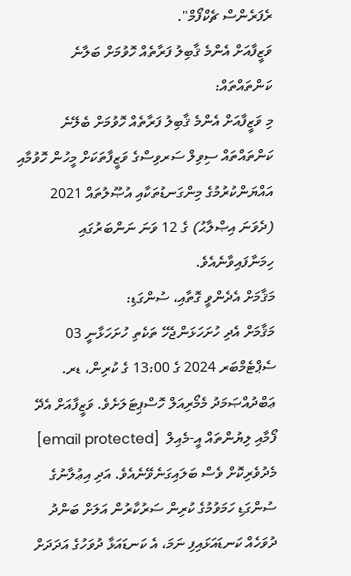ރެފަރެންސް ޗެކްފޯމް".
ވަޒީފާއަށް އެންމެ ޤާބިލު ފަރާތެއް ހޮވުމަށް ބަލާނެ ކަންތައްތައް:
މި ވަޒީފާއަށް އެންމެ ޤާބިލު ފަރާތެއް ހޮވުމަށް ބެލޭނެ ކަންތައްތައް ސިވިލް ސަރވިސްގެ ވަޒީފާތަކަށް މީހުން ހޮވުމާއި އައްޔަންކުރުމުގެ މިންގަނޑުތަކާއި އުޞޫލުތައް 2021 (ދެވަނަ އިޞްލާޙު) ގެ 12 ވަނަ ނަންބަރުގައި ހިމަނާފައިވާނެއެވެ.
މަޤާމަށް އެދެންވީ ގޮތާއި، ސުންގަޑި:
މަޤާމަށް އެދި ހުށަހަޅަންޖެހޭ ތަކެތި ހުށަހަޅާނީ 03 ސެޕްޓެމްބަރ 2024 ގެ 13:00 ގެ ކުރިން، ޑރ. ޢަބްދުއްޞަމަދު މެމޯރިއަލް ހޮސްޕިޓަލަށެވެ. ވަޒީފާއަށް އެދޭ ފޯމާއި ލިޔުންތައް އީ-މެއިލް  [email protected]   މެދުވެރިކޮށް ވެސް ބަލައިގަނެވޭނެއެވެ. އަދި އިޢުލާނުގެ ސުންގަޑި ހަމަވުމުގެ ކުރިން ސަރުކާރުން އަލަށް ބަންދު ދުވަހެއް ކަނޑައަޅައިފި ނަމަ، އެ ކަނޑައަޅާ ދުވަހުގެ އަދަދަށް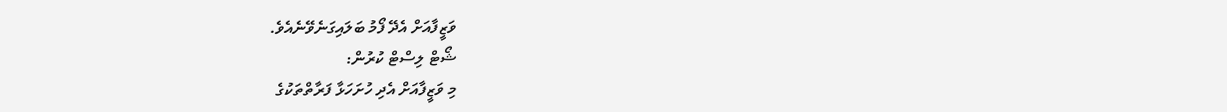ވަޒީފާއަށް އެދޭ ފޯމު ބަލައިގަނެވޭނެއެވެ.
ޝޯޓް ލިސްޓް ކުރުން:
މި ވަޒީފާއަށް އެދި ހުށަހަޅާ ފަރާތްތަކުގެ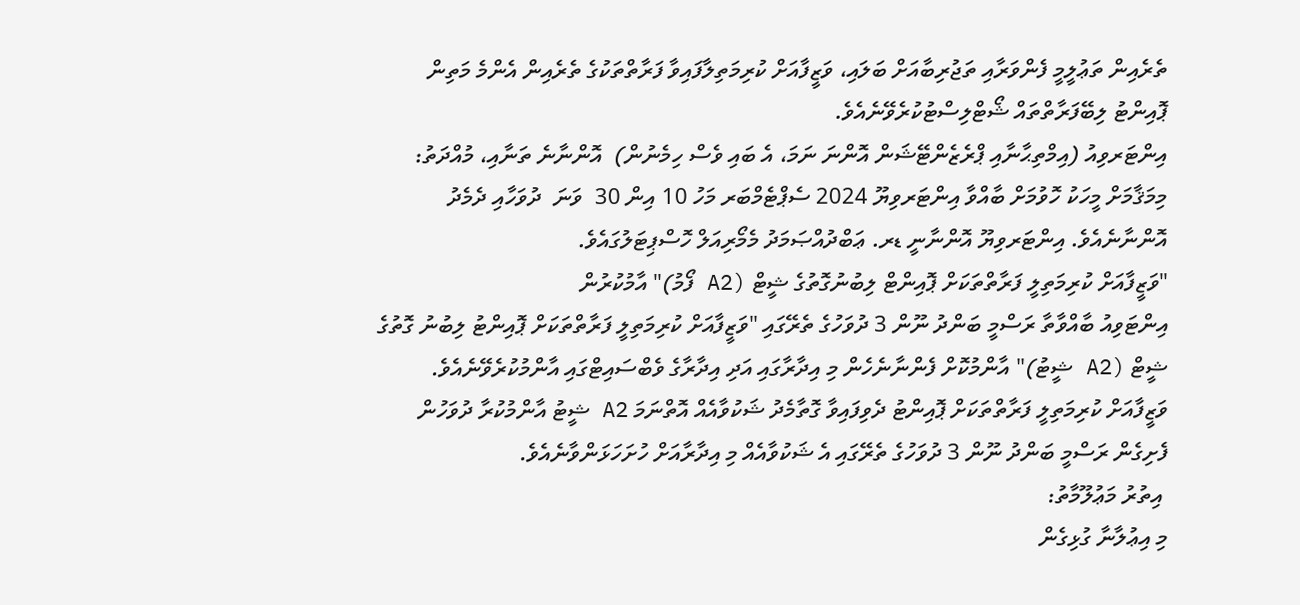ތެރެއިން ތަޢުލީމީ ފެންވަރާއި ތަޖުރިބާއަށް ބަލައި، ވަޒީފާއަށް ކުރިމަތިލާފައިވާ ފަރާތްތަކުގެ ތެރެއިން އެންމެ މަތިން ޕޮއިންޓު ލިބޭފަރާތްތައް ޝޯޓްލިސްޓުކުރެވޭނެއެވެ.
އިންޓަރވިއު (އިމްތިޙާނާއި ޕްރެޒެންޓޭޝަން އޮންނަ ނަމަ، އެ ބައި ވެސް ހިމެނުން)  އޮންނާނެ ތަނާއި، މުއްދަތު:
މިމަޤާމަށް މީހަކު ހޮވުމަށް ބާއްވާ އިންޓަރވިޔޫ 2024 ސެޕްޓެމްބަރ މަހު 10 އިން 30  ވަނަ  ދުވަހާއި ދެމެދު  އޮންނާނެއެވެ. އިންޓަރވިޔޫ އޮންނާނީ ޑރ. ޢަބްދުއްޞަމަދު މެމޯރިއަލް ހޮސްޕިޓަލުގައެވެ.
"ވަޒީފާއަށް ކުރިމަތިލީ ފަރާތްތަކަށް ޕޮއިންޓް ލިބުނުގޮތުގެ ޝީޓް (A2 ފޯމު)" އާމުކުރުން
އިންޓަވިއު ބާއްވާތާ ރަސްމީ ބަންދު ނޫން 3 ދުވަހުގެ ތެރޭގައި "ވަޒީފާއަށް ކުރިމަތިލީ ފަރާތްތަކަށް ޕޮއިންޓު ލިބުނު ގޮތުގެ ޝީޓް (A2 ޝީޓު)" އާންމުކޮށް ފެންނާނެހެން މި އިދާރާގައި އަދި އިދާރާގެ ވެބްސައިޓްގައި އާންމުކުރެވޭނެއެވެ. ވަޒީފާއަށް ކުރިމަތިލީ ފަރާތްތަކަށް ޕޮއިންޓު ދެވިފައިވާ ގޮތާމެދު ޝަކުވާއެއް އޮތްނަމަ A2 ޝީޓު އާންމުކުރާ ދުވަހުން ފެށިގެން ރަސްމީ ބަންދު ނޫން 3 ދުވަހުގެ ތެރޭގައި އެ ޝަކުވާއެއް މި އިދާރާއަށް ހުށަހަޅަންވާނެއެވެ.
 އިތުރު މަޢުލޫމާތު:
މި އިޢުލާނާ ގުޅިގެން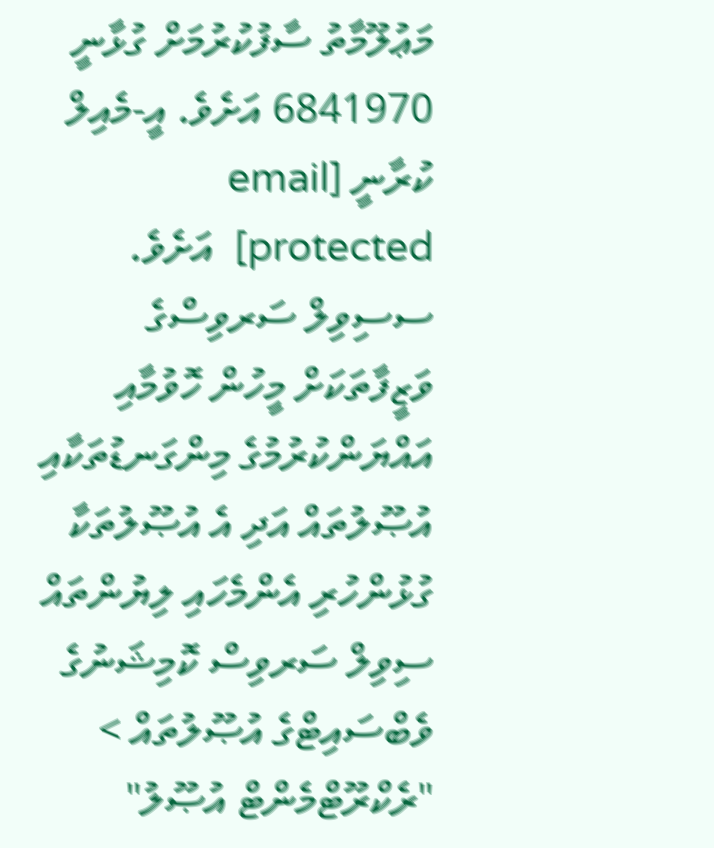މަޢުލޫމާތު ސާފުކުރުމަށް ގުޅާނީ 6841970 އަށެވެ. އީ-މެއިލް ކުރާނީ [email protected]  އަށެވެ.
ސސިވިލް ސަރވިސްގެ ވަޒީފާތަކަށް މީހުން ހޮވުމާއި އައްޔަންކުރުމުގެ މިންގަނޑުތަކާއި އުޞޫލުތައް އަދި އެ އުޞޫލުތަކާ ގުޅުންހުރި އެންމެހައި ލިޔުންތައް ސިވިލް ސަރވިސް ކޮމިޝަނުގެ ވެބްސައިޓްގެ އުޞޫލުތައް > "ރެކްރޫޓްމެންޓް އުޞޫލު"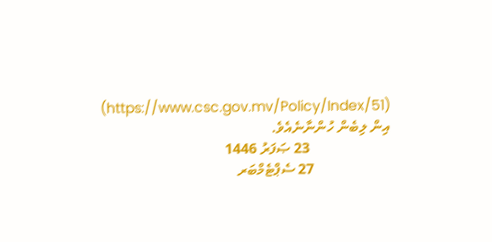(https://www.csc.gov.mv/Policy/Index/51) އިން ލިބެން ހުންނާނެއެވެ.
                      23 ޞަފަރު 1446
                     27 ސެޕްޓެމްބަރ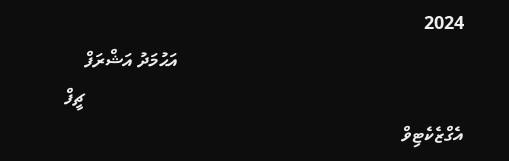2024
                                                             އަޙުމަދު އަޝްރަފް
                                                                                 ޗީފް އެގްޒެކެޓިވް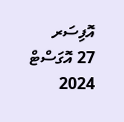އޮފިސަރ
27 އޮގަސްޓް 2024